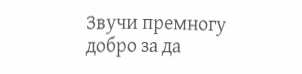Звучи премногу добро за да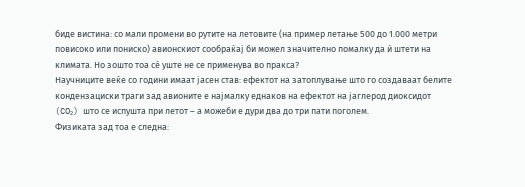биде вистина: со мали промени во рутите на летовите (на пример летање 500 до 1.000 метри повисоко или пониско) авионскиот сообраќај би можел значително помалку да ѝ штети на климата. Но зошто тоа сè уште не се применува во пракса?
Научниците веќе со години имаат јасен став: ефектот на затоплување што го создаваат белите кондензациски траги зад авионите е најмалку еднаков на ефектот на јаглерод диоксидот (CO₂) што се испушта при летот – а можеби е дури два до три пати поголем.
Физиката зад тоа е следна: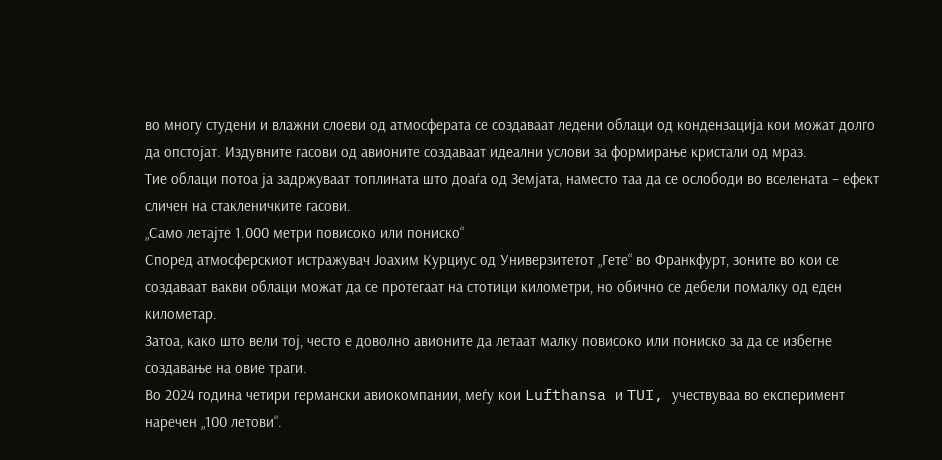во многу студени и влажни слоеви од атмосферата се создаваат ледени облаци од кондензација кои можат долго да опстојат. Издувните гасови од авионите создаваат идеални услови за формирање кристали од мраз.
Тие облаци потоа ја задржуваат топлината што доаѓа од Земјата, наместо таа да се ослободи во вселената – ефект сличен на стакленичките гасови.
„Само летајте 1.000 метри повисоко или пониско“
Според атмосферскиот истражувач Јоахим Курциус од Универзитетот „Гете“ во Франкфурт, зоните во кои се создаваат вакви облаци можат да се протегаат на стотици километри, но обично се дебели помалку од еден километар.
Затоа, како што вели тој, често е доволно авионите да летаат малку повисоко или пониско за да се избегне создавање на овие траги.
Во 2024 година четири германски авиокомпании, меѓу кои Lufthansa и TUI, учествуваа во експеримент наречен „100 летови“.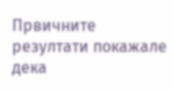Првичните резултати покажале дека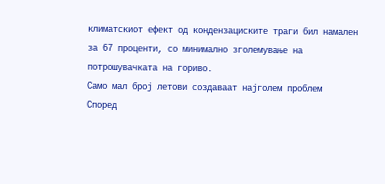климатскиот ефект од кондензациските траги бил намален за 67 проценти, со минимално зголемување на потрошувачката на гориво.
Само мал број летови создаваат најголем проблем
Според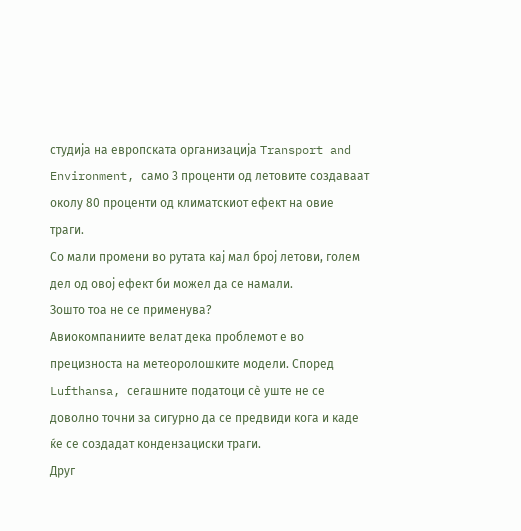студија на европската организација Transport and Environment, само 3 проценти од летовите создаваат околу 80 проценти од климатскиот ефект на овие траги.
Со мали промени во рутата кај мал број летови, голем дел од овој ефект би можел да се намали.
Зошто тоа не се применува?
Авиокомпаниите велат дека проблемот е во прецизноста на метеоролошките модели. Според Lufthansa, сегашните податоци сè уште не се доволно точни за сигурно да се предвиди кога и каде ќе се создадат кондензациски траги.
Друг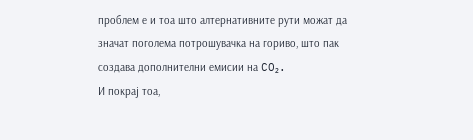проблем е и тоа што алтернативните рути можат да значат поголема потрошувачка на гориво, што пак создава дополнителни емисии на CO₂.
И покрај тоа,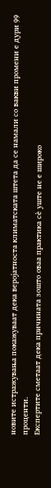новите истражувања покажуваат дека веројатноста климатската штета да се намали со вакви промени е дури 99 проценти.
Експертите сметаат дека причината зошто оваа практика сè уште не е широко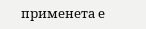применета е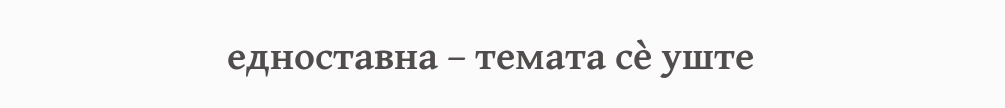едноставна – темата сè уште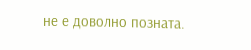не е доволно позната.